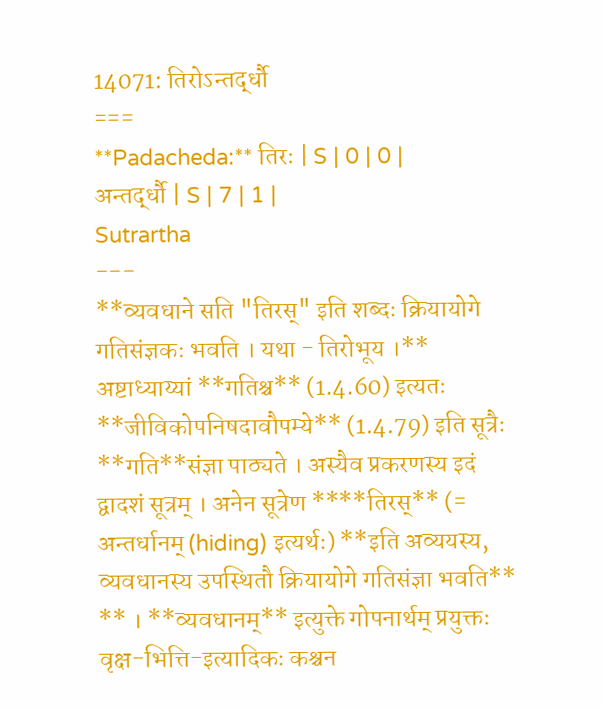14071: तिरोऽन्तर्द्धौ
===
**Padacheda:** तिरः | S | 0 | 0 |
अन्तर्द्धौ | S | 7 | 1 |
Sutrartha
---
**व्यवधाने सति "तिरस्" इति शब्दः क्रियायोगे गतिसंज्ञकः भवति । यथा - तिरोभूय ।**
अष्टाध्याय्यां **गतिश्च** (1.4.60) इत्यतः **जीविकोपनिषदावौपम्ये** (1.4.79) इति सूत्रैः **गति**संज्ञा पाठ्यते । अस्यैव प्रकरणस्य इदं द्वादशं सूत्रम् । अनेन सूत्रेण ****तिरस्** (= अन्तर्धानम् (hiding) इत्यर्थः) **इति अव्ययस्य, व्यवधानस्य उपस्थितौ क्रियायोगे गतिसंज्ञा भवति** ** । **व्यवधानम्** इत्युक्ते गोपनार्थम् प्रयुक्तः वृक्ष-भित्ति-इत्यादिकः कश्चन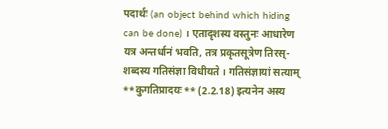पदार्थः (an object behind which hiding can be done) । एतादृशस्य वस्तुनः आधारेण यत्र अन्तर्धानं भवति, तत्र प्रकृतसूत्रेण तिरस्-शब्दस्य गतिसंज्ञा विधीयते । गतिसंज्ञायां सत्याम् **कुगतिप्रादयः** (2.2.18) इत्यनेन अस्य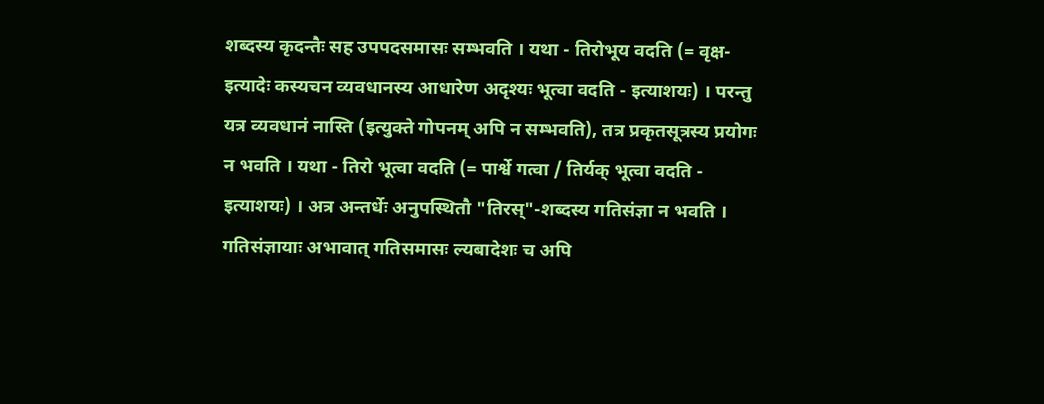शब्दस्य कृदन्तैः सह उपपदसमासः सम्भवति । यथा - तिरोभूय वदति (= वृक्ष-इत्यादेः कस्यचन व्यवधानस्य आधारेण अदृश्यः भूत्वा वदति - इत्याशयः) । परन्तु यत्र व्यवधानं नास्ति (इत्युक्ते गोपनम् अपि न सम्भवति), तत्र प्रकृतसूत्रस्य प्रयोगः न भवति । यथा - तिरो भूत्वा वदति (= पार्श्वे गत्वा / तिर्यक् भूत्वा वदति - इत्याशयः) । अत्र अन्तर्धेः अनुपस्थितौ "तिरस्"-शब्दस्य गतिसंज्ञा न भवति । गतिसंज्ञायाः अभावात् गतिसमासः ल्यबादेशः च अपि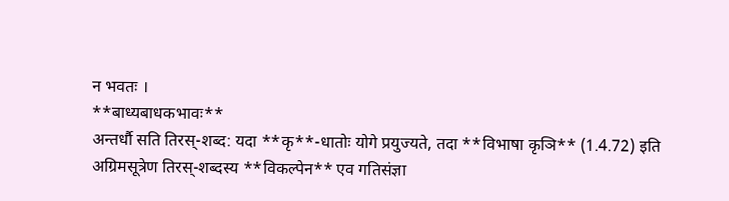न भवतः ।
**बाध्यबाधकभावः**
अन्तर्धौ सति तिरस्-शब्द: यदा **कृ**-धातोः योगे प्रयुज्यते, तदा **विभाषा कृञि** (1.4.72) इति अग्रिमसूत्रेण तिरस्-शब्दस्य **विकल्पेन** एव गतिसंज्ञा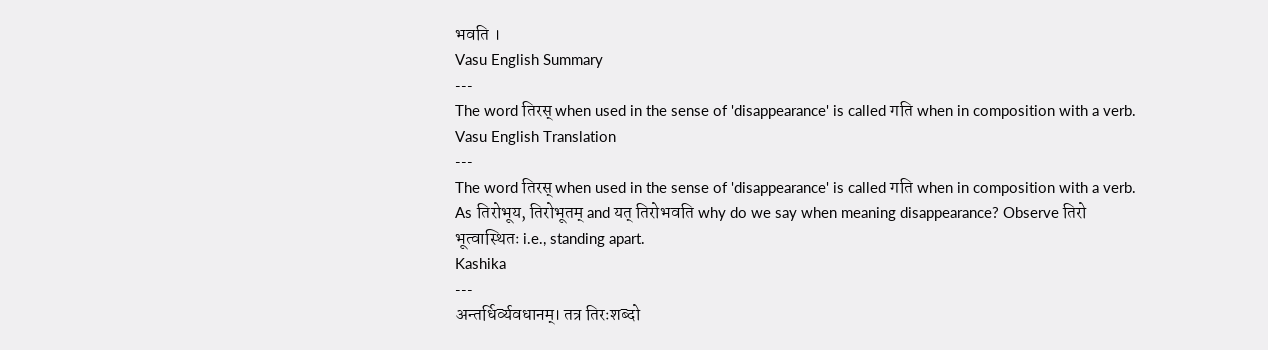भवति ।
Vasu English Summary
---
The word तिरस् when used in the sense of 'disappearance' is called गति when in composition with a verb.
Vasu English Translation
---
The word तिरस् when used in the sense of 'disappearance' is called गति when in composition with a verb.
As तिरोभूय, तिरोभूतम् and यत् तिरोभवति why do we say when meaning disappearance? Observe तिरो भूत्वास्थितः i.e., standing apart.
Kashika
---
अन्तर्धिर्व्यवधानम्। तत्र तिरःशब्दो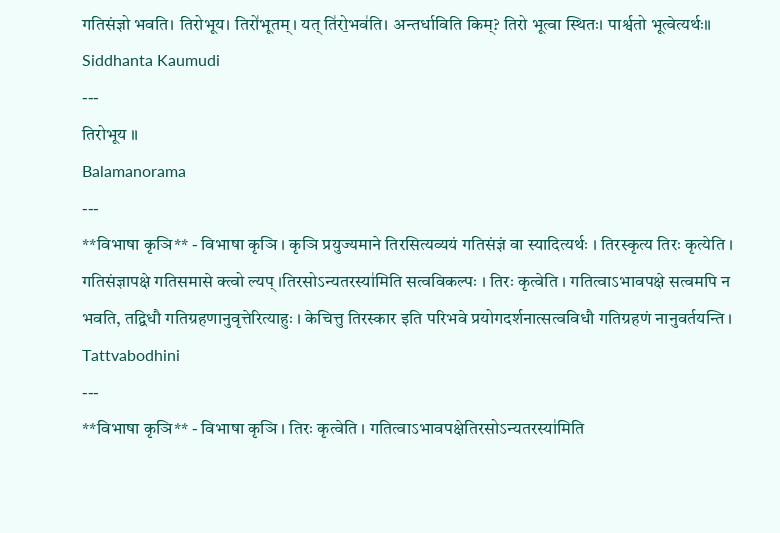गतिसंज्ञो भवति। तिरोभूय। तिरो॑भूतम्। यत् ति॑रो॒भव॑ति। अन्तर्धाविति किम्? तिरो भूत्वा स्थितः। पार्श्वतो भूत्वेत्यर्थः॥
Siddhanta Kaumudi
---
तिरोभूय ॥
Balamanorama
---
**विभाषा कृञि** - विभाषा कृञि । कृञि प्रयुज्यमाने तिरसित्यव्ययं गतिसंज्ञं वा स्यादित्यर्थः । तिरस्कृत्य तिरः कृत्येति । गतिसंज्ञापक्षे गतिसमासे क्त्वो ल्यप् ।तिरसोऽन्यतरस्या॑मिति सत्वविकल्पः । तिरः कृत्वेति । गतित्वाऽभावपक्षे सत्वमपि न भवति, तद्विधौ गतिग्रहणानुवृत्तेरित्याहुः । केचित्तु तिरस्कार इति परिभवे प्रयोगदर्शनात्सत्वविधौ गतिग्रहणं नानुवर्तयन्ति ।
Tattvabodhini
---
**विभाषा कृञि** - विभाषा कृञि । तिरः कृत्वेति । गतित्वाऽभावपक्षेतिरसोऽन्यतरस्या॑मिति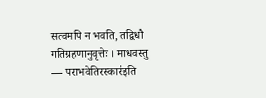सत्वमपि न भवति, तद्विधौ गतिग्रहणानुवृत्तेः । माधवस्तु — पराभवेतिरस्कार॑इति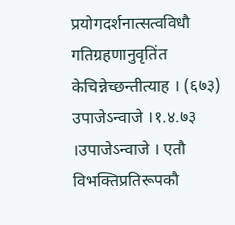प्रयोगदर्शनात्सत्वविधौ गतिग्रहणानुवृतिंत केचिन्नेच्छन्तीत्याह । (६७३) उपाजेऽन्वाजे ।१.४.७३ ।उपाजेऽन्वाजे । एतौ विभक्तिप्रतिरूपकौ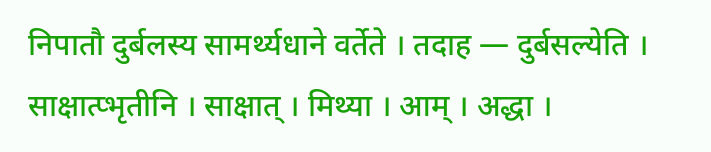निपातौ दुर्बलस्य सामर्थ्यधाने वर्तेते । तदाह — दुर्बसल्येति । साक्षात्प्भृतीनि । साक्षात् । मिथ्या । आम् । अद्धा ।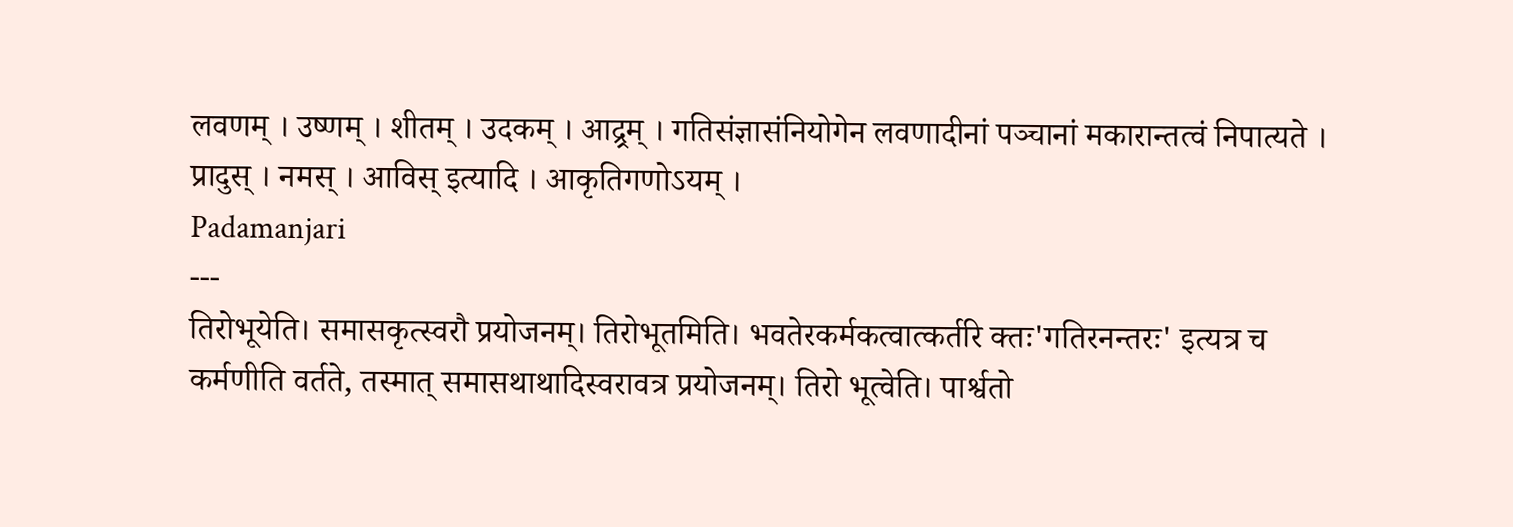लवणम् । उष्णम् । शीतम् । उदकम् । आद्र्रम् । गतिसंज्ञासंनियोगेन लवणादीनां पञ्चानां मकारान्तत्वं निपात्यते । प्रादुस् । नमस् । आविस् इत्यादि । आकृतिगणोऽयम् ।
Padamanjari
---
तिरोभूयेति। समासकृत्स्वरौ प्रयोजनम्। तिरोभूतमिति। भवतेरकर्मकत्वात्कर्तरि क्तः'गतिरनन्तरः' इत्यत्र च कर्मणीति वर्तते, तस्मात् समासथाथादिस्वरावत्र प्रयोजनम्। तिरो भूत्वेति। पार्श्वतो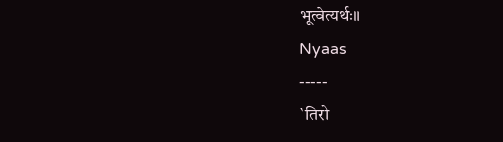भूत्वेत्यर्थः॥
Nyaas
-----
`तिरो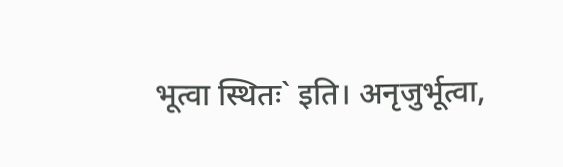भूत्वा स्थितः` इति। अनृजुर्भूत्वा,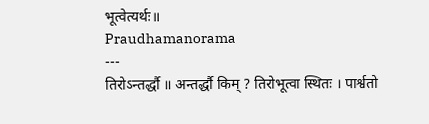भूत्वेत्यर्थः॥
Praudhamanorama
---
तिरोऽन्तर्द्धौ ॥ अन्तर्द्धौ किम् ? तिरोभूत्वा स्थितः । पार्श्वतो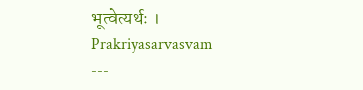भूत्वेत्यर्थः ।
Prakriyasarvasvam
---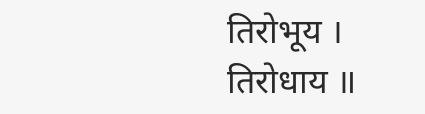तिरोभूय । तिरोधाय ॥